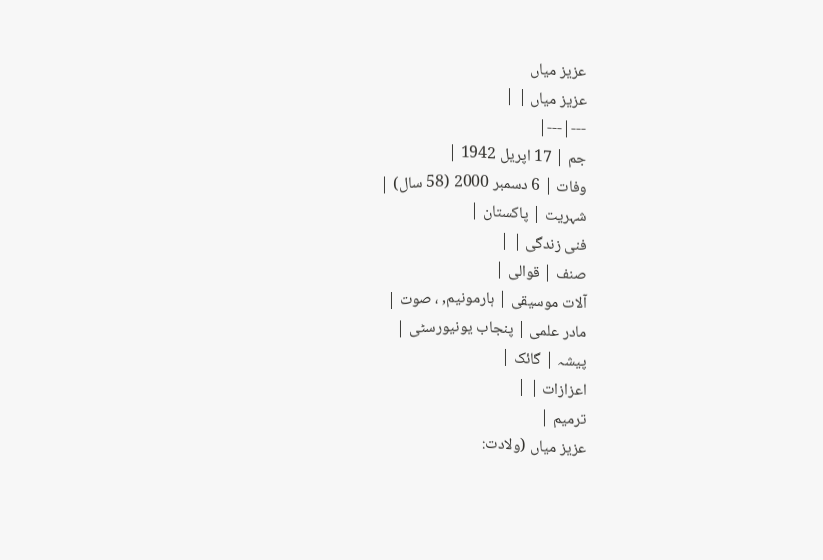عزیز میاں
عزیز میاں | |
---|---|
جم | 17 اپریل 1942 |
وفات | 6 دسمبر 2000 (58 سال) |
شہریت | پاکستان |
فنی زندگی | |
صنف | قوالی |
آلات موسیقی | ہارمونیم, ، صوت |
مادر علمی | پنجاب یونیورسٹی |
پیشہ | گائک |
اعزازات | |
ترمیم |
عزیز میاں (ولادت: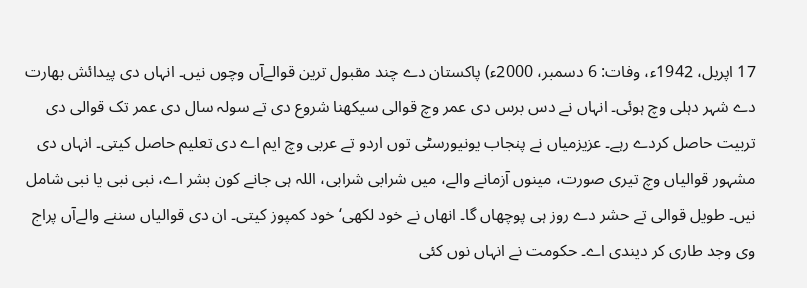17 اپریل، 1942ء، وفات: 6 دسمبر، 2000ء) پاکستان دے چند مقبول ترین قوالےآں وچوں نيں۔ انہاں دی پیدائش بھارت دے شہر دہلی وچ ہوئی۔ انہاں نے دس برس دی عمر وچ قوالی سیکھنا شروع دی تے سولہ سال دی عمر تک قوالی دی تربیت حاصل کردے رہے۔ عزیزمیاں نے پنجاب یونیورسٹی توں اردو تے عربی وچ ایم اے دی تعلیم حاصل کيتی۔ انہاں دی مشہور قوالیاں وچ تیری صورت، مینوں آزمانے والے، میں شرابی شرابی، اللہ ہی جانے کون بشر اے، نبی نبی یا نبی شامل نيں۔ طویل قوالی تے حشر دے روز ہی پوچھاں گا۔ انھاں نے خود لکھی‘ خود کمپوز کيتی۔ ان دی قوالیاں سننے والےآں پراج وی وجد طاری کر دیندی اے۔ حکومت نے انہاں نوں کئی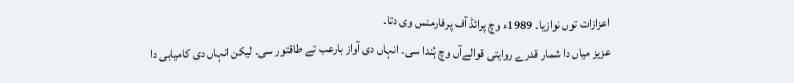اعزازات توں نوازیا۔ 1989ء وچ پرائڈ آف پرفارمنس وی دتا۔
عزیز میاں دا شمار قدرے روايتی قوالےآں وچ ہُندا سی۔ انہاں دی آواز بارعب تے طاقتور سی۔ لیکن انہاں دی کامیابی دا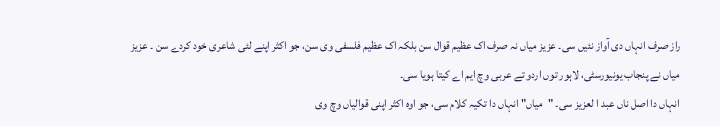راز صرف انہاں دی آواز نئيں سی۔ عزیز میاں نہ صرف اک عظیم قوال سن بلکہ اک عظیم فلسفی وی سن، جو اکثر اپنے لئی شاعری خود کردے سن ۔ عزیز میاں نے پنجاب یونیورسٹی، لاہور توں اردو تے عربی وچ ایم اے کیتا ہویا سی۔
انہاں دا اصل ناں عبد ا لعزیز سی۔ "میاں" انہاں دا تکیہ کلام سی، جو اوہ اکثر اپنی قوالیاں وچ وی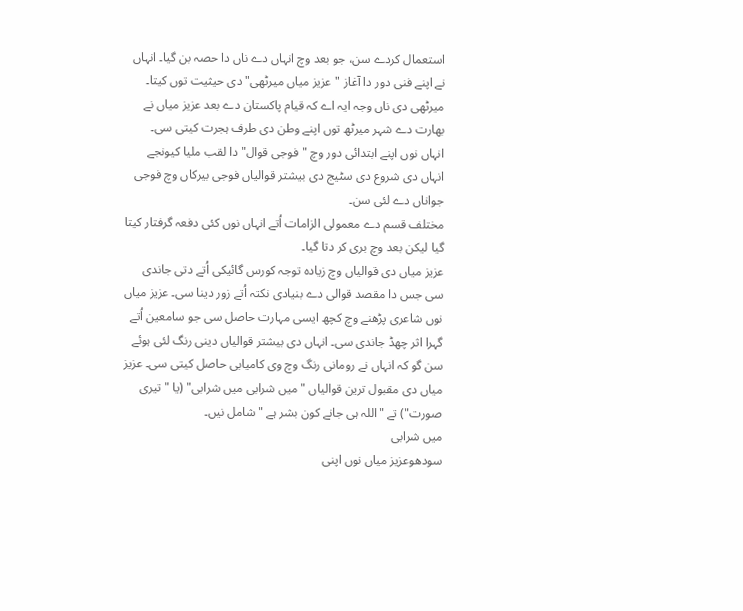استعمال کردے سن، جو بعد وچ انہاں دے ناں دا حصہ بن گیا۔ انہاں نے اپنے فنی دور دا آغاز "عزیز میاں میرٹھی" دی حیثیت توں کیتا۔ میرٹھی دی ناں وجہ ایہ اے کہ قیام پاکستان دے بعد عزیز میاں نے بھارت دے شہر میرٹھ توں اپنے وطن دی طرف ہجرت کیتی سی۔
انہاں نوں اپنے ابتدائی دور وچ "فوجی قوال" دا لقب ملیا کیونجے انہاں دی شروع دی سٹیج دی بیشتر قوالیاں فوجی بیرکاں وچ فوجی جواناں دے لئی سن۔
مختلف قسم دے معمولی الزامات اُتے انہاں نوں کئی دفعہ گرفتار کیتا گیا لیکن بعد وچ بری کر دتا گیا۔
عزیز میاں دی قوالیاں وچ زیادہ توجہ کورس گائیکی اُتے دتی جاندی سی جس دا مقصد قوالی دے بنیادی نکتہ اُتے زور دینا سی۔ عزیز میاں نوں شاعری پڑھنے وچ کچھ ایسی مہارت حاصل سی جو سامعین اُتے گہرا اثر چھڈ جاندی سی۔ انہاں دی بیشتر قوالیاں دینی رنگ لئی ہوئے سن گو کہ انہاں نے رومانی رنگ وچ وی کامیابی حاصل کیتی سی۔ عزیز میاں دی مقبول ترین قوالیاں "ميں شرابی میں شرابی" (یا "تیری صورت") تے "اللہ ہی جانے کون بشر ہے " شامل نيں۔
میں شرابی
سودھوعزیز میاں نوں اپنی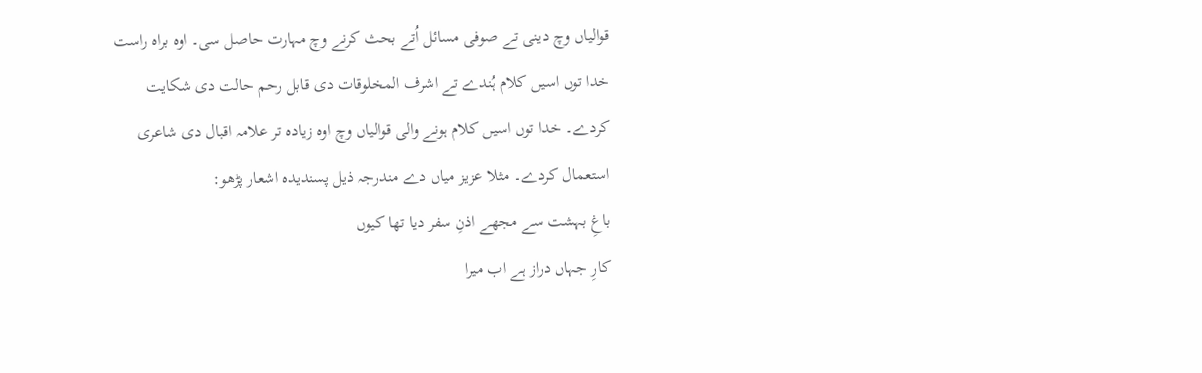قوالیاں وچ دینی تے صوفی مسائل اُتے بحث کرنے وچ مہارت حاصل سی۔ اوہ براہ راست خدا توں اسيں کلام ہُندے تے اشرف المخلوقات دی قابل رحم حالت دی شکایت کردے۔ خدا توں اسيں کلام ہونے والی قوالیاں وچ اوہ زیادہ تر علامہ اقبال دی شاعری استعمال کردے۔ مثلا عزیز میاں دے مندرجہ ذیل پسندیدہ اشعار پڑھو:
باغِ بہشت سے مجھے اذنِ سفر دیا تھا کیوں
کارِ جہاں دراز ہے اب میرا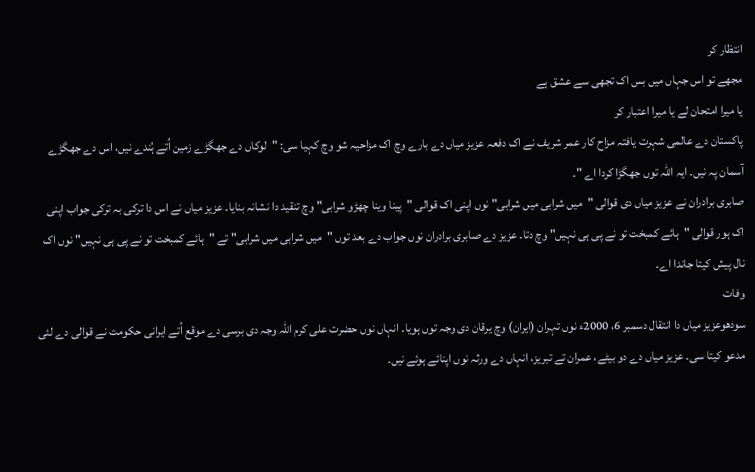انتظار کر
مجھے تو اس جہاں میں بس اک تجھی سے عشق ہے
یا میرا امتحان لے یا میرا اعتبار کر
پاکستان دے عالمی شہرت یافتہ مزاح کار عمر شریف نے اک دفعہ عزیز میاں دے بارے وچ اک مزاحیہ شو وچ کہیا سی: "لوکاں دے جھگڑے زمین اُتے ہُندے نيں، اس دے جھگڑے آسمان پہ نيں۔ ایہ اللہ توں جھگڑا کردا اے "۔
صابری برادران نے عزیز میاں دی قوالی "ميں شرابی میں شرابی" نوں اپنی اک قوالی "پینا وینا چھڑو شرابی" وچ تنقید دا نشانہ بنایا۔ عزیز میاں نے اس دا ترکی بہ ترکی جواب اپنی اک ہور قوالی "ہائے کمبخت تو نے پی ہی نہيں" وچ دتا۔ عزیز دے صابری برادران نوں جواب دے بعد توں "ميں شرابی میں شرابی" تے "ہائے کمبخت تو نے پی ہی نہيں" نوں اک نال پیش کیتا جاندا اے۔
وفات
سودھوعزیز میاں دا انتقال دسمبر 6، 2000ء نوں تہران (ایران) وچ یرقان دی وجہ توں ہويا۔ انہاں نوں حضرت علی کرم اللہ وجہ دی برسی دے موقع اُتے ایرانی حکومت نے قوالی دے لئی مدعو کیتا سی۔ عزیز میاں دے دو بیٹے، عمران تے تبریز، انہاں دے ورثہ نوں اپنائے ہوئے نيں۔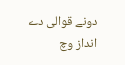دونے قوالی دے انداز وچ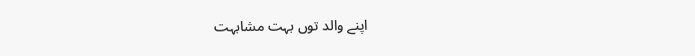اپنے والد توں بہت مشابہت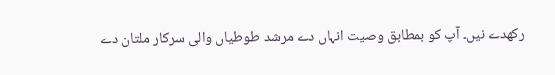رکھدے نيں۔ آپ کو بمطابق وصیت انہاں دے مرشد طوطیاں والی سرکار ملتان دے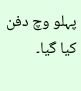پہلو وچ دفن کیا گیا۔